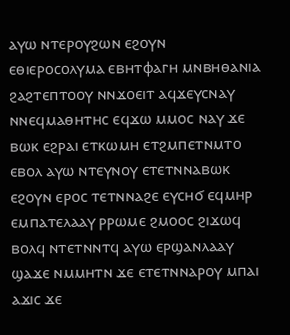ⲁⲩⲱ ⲛⲧⲉⲣⲟⲩϩⲱⲛ ⲉϩⲟⲩⲛ ⲉⲑⲓⲉⲣⲟⲥⲟⲗⲩⲙⲁ ⲉⲃⲏⲧⲫⲁⲅⲏ ⲙⲛⲃⲏⲑⲁⲛⲓⲁ ϩⲁϩⲧⲉⲡⲧⲟⲟⲩ ⲛⲛϫⲟⲉⲓⲧ ⲁϥϫⲉⲩⲥⲛⲁⲩ ⲛⲛⲉϥⲙⲁⲑⲏⲧⲏⲥ ⲉϥϫⲱ ⲙⲙⲟⲥ ⲛⲁⲩ ϫⲉ ⲃⲱⲕ ⲉϩⲣⲁⲓ ⲉⲧⲕⲱⲙⲏ ⲉⲧϩⲙⲡⲉⲧⲛⲙⲧⲟ ⲉⲃⲟⲗ ⲁⲩⲱ ⲛⲧⲉⲩⲛⲟⲩ ⲉⲧⲉⲧⲛⲛⲁⲃⲱⲕ ⲉϩⲟⲩⲛ ⲉⲣⲟⲥ ⲧⲉⲧⲛⲛⲁϩⲉ ⲉⲩⲥⲏϭ ⲉϥⲙⲏⲣ ⲉⲙⲡⲁⲧⲉⲗⲁⲁⲩ ⲣⲣⲱⲙⲉ ϩⲙⲟⲟⲥ ϩⲓϫⲱϥ ⲃⲟⲗϥ ⲛⲧⲉⲧⲛⲛⲧϥ ⲁⲩⲱ ⲉⲣϣⲁⲛⲗⲁⲁⲩ ϣⲁϫⲉ ⲛⲙⲙⲏⲧⲛ ϫⲉ ⲉⲧⲉⲧⲛⲛⲁⲣⲟⲩ ⲙⲡⲁⲓ ⲁϫⲓⲥ ϫⲉ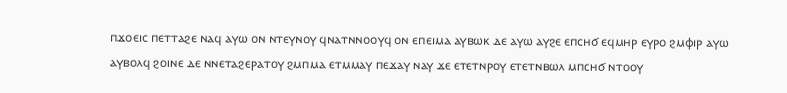ⲡϫⲟⲉⲓⲥ ⲡⲉⲧⲧⲁϩⲉ ⲛⲁϥ ⲁⲩⲱ ⲟⲛ ⲛⲧⲉⲩⲛⲟⲩ ϥⲛⲁⲧⲛⲛⲟⲟⲩϥ ⲟⲛ ⲉⲡⲉⲓⲙⲁ ⲁⲩⲃⲱⲕ ⲇⲉ ⲁⲩⲱ ⲁⲩϩⲉ ⲉⲡⲥⲏϭ ⲉϥⲙⲏⲣ ⲉⲩⲣⲟ ϩⲙⲫⲓⲣ ⲁⲩⲱ ⲁⲩⲃⲟⲗϥ ϩⲟⲓⲛⲉ ⲇⲉ ⲛⲛⲉⲧⲁϩⲉⲣⲁⲧⲟⲩ ϩⲙⲡⲙⲁ ⲉⲧⲙⲙⲁⲩ ⲡⲉϫⲁⲩ ⲛⲁⲩ ϫⲉ ⲉⲧⲉⲧⲛⲣⲟⲩ ⲉⲧⲉⲧⲛⲃⲱⲗ ⲙⲡⲥⲏϭ ⲛⲧⲟⲟⲩ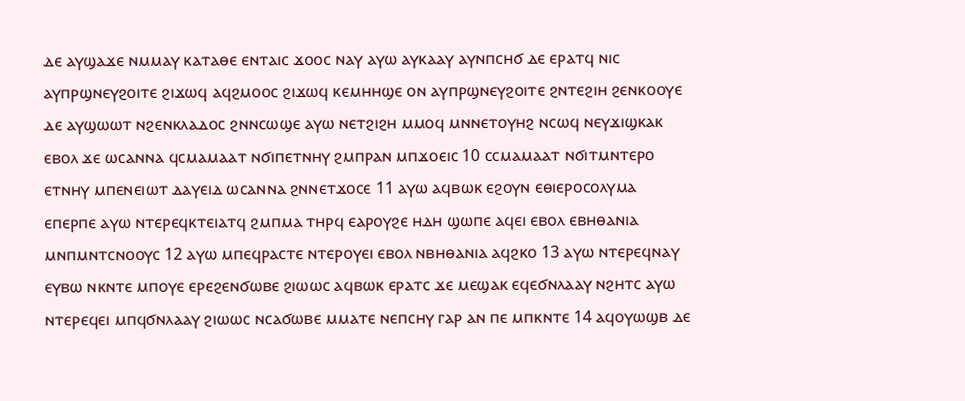ⲇⲉ ⲁⲩϣⲁϫⲉ ⲛⲙⲙⲁⲩ ⲕⲁⲧⲁⲑⲉ ⲉⲛⲧⲁⲓⲥ ϫⲟⲟⲥ ⲛⲁⲩ ⲁⲩⲱ ⲁⲩⲕⲁⲁⲩ ⲁⲩⲛⲡⲥⲏϭ ⲇⲉ ⲉⲣⲁⲧϥ ⲛⲓⲥ ⲁⲩⲡⲣϣⲛⲉⲩϩⲟⲓⲧⲉ ϩⲓϫⲱϥ ⲁϥϩⲙⲟⲟⲥ ϩⲓϫⲱϥ ⲕⲉⲙⲏⲏϣⲉ ⲟⲛ ⲁⲩⲡⲣϣⲛⲉⲩϩⲟⲓⲧⲉ ϩⲛⲧⲉϩⲓⲏ ϩⲉⲛⲕⲟⲟⲩⲉ ⲇⲉ ⲁⲩϣⲱⲱⲧ ⲛϩⲉⲛⲕⲗⲁⲇⲟⲥ ϩⲛⲛⲥⲱϣⲉ ⲁⲩⲱ ⲛⲉⲧϩⲓϩⲏ ⲙⲙⲟϥ ⲙⲛⲛⲉⲧⲟⲩⲏϩ ⲛⲥⲱϥ ⲛⲉⲩϫⲓϣⲕⲁⲕ ⲉⲃⲟⲗ ϫⲉ ⲱⲥⲁⲛⲛⲁ ϥⲥⲙⲁⲙⲁⲁⲧ ⲛϭⲓⲡⲉⲧⲛⲏⲩ ϩⲙⲡⲣⲁⲛ ⲙⲡϫⲟⲉⲓⲥ 10 ⲥⲥⲙⲁⲙⲁⲁⲧ ⲛϭⲓⲧⲙⲛⲧⲉⲣⲟ ⲉⲧⲛⲏⲩ ⲙⲡⲉⲛⲉⲓⲱⲧ ⲇⲁⲩⲉⲓⲇ ⲱⲥⲁⲛⲛⲁ ϩⲛⲛⲉⲧϫⲟⲥⲉ 11 ⲁⲩⲱ ⲁϥⲃⲱⲕ ⲉϩⲟⲩⲛ ⲉⲑⲓⲉⲣⲟⲥⲟⲗⲩⲙⲁ ⲉⲡⲉⲣⲡⲉ ⲁⲩⲱ ⲛⲧⲉⲣⲉϥⲕⲧⲉⲓⲁⲧϥ ϩⲙⲡⲙⲁ ⲧⲏⲣϥ ⲉⲁⲣⲟⲩϩⲉ ⲏⲇⲏ ϣⲱⲡⲉ ⲁϥⲉⲓ ⲉⲃⲟⲗ ⲉⲃⲏⲑⲁⲛⲓⲁ ⲙⲛⲡⲙⲛⲧⲥⲛⲟⲟⲩⲥ 12 ⲁⲩⲱ ⲙⲡⲉϥⲣⲁⲥⲧⲉ ⲛⲧⲉⲣⲟⲩⲉⲓ ⲉⲃⲟⲗ ⲛⲃⲏⲑⲁⲛⲓⲁ ⲁϥϩⲕⲟ 13 ⲁⲩⲱ ⲛⲧⲉⲣⲉϥⲛⲁⲩ ⲉⲩⲃⲱ ⲛⲕⲛⲧⲉ ⲙⲡⲟⲩⲉ ⲉⲣⲉϩⲉⲛϭⲱⲃⲉ ϩⲓⲱⲱⲥ ⲁϥⲃⲱⲕ ⲉⲣⲁⲧⲥ ϫⲉ ⲙⲉϣⲁⲕ ⲉϥⲉϭⲛⲗⲁⲁⲩ ⲛϩⲏⲧⲥ ⲁⲩⲱ ⲛⲧⲉⲣⲉϥⲉⲓ ⲙⲡϥϭⲛⲗⲁⲁⲩ ϩⲓⲱⲱⲥ ⲛⲥⲁϭⲱⲃⲉ ⲙⲙⲁⲧⲉ ⲛⲉⲡⲥⲏⲩ ⲅⲁⲣ ⲁⲛ ⲡⲉ ⲙⲡⲕⲛⲧⲉ 14 ⲁϥⲟⲩⲱϣⲃ ⲇⲉ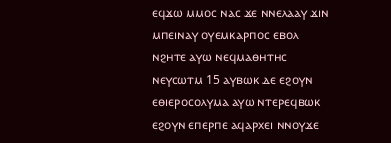ⲉϥϫⲱ ⲙⲙⲟⲥ ⲛⲁⲥ ϫⲉ ⲛⲛⲉⲗⲁⲁⲩ ϫⲓⲛ ⲙⲡⲉⲓⲛⲁⲩ ⲟⲩⲉⲙⲕⲁⲣⲡⲟⲥ ⲉⲃⲟⲗ ⲛϩⲏⲧⲉ ⲁⲩⲱ ⲛⲉϥⲙⲁⲑⲏⲧⲏⲥ ⲛⲉⲩⲥⲱⲧⲙ 15 ⲁⲩⲃⲱⲕ ⲇⲉ ⲉϩⲟⲩⲛ ⲉⲑⲓⲉⲣⲟⲥⲟⲗⲩⲙⲁ ⲁⲩⲱ ⲛⲧⲉⲣⲉϥⲃⲱⲕ ⲉϩⲟⲩⲛ ⲉⲡⲉⲣⲡⲉ ⲁϥⲁⲣⲭⲉⲓ ⲛⲛⲟⲩϫⲉ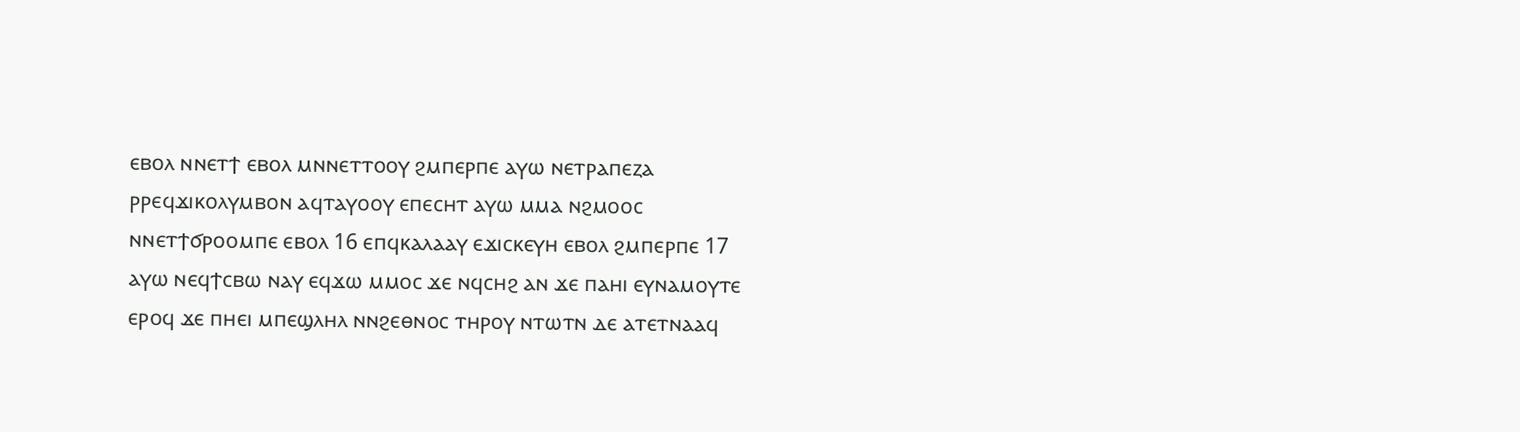ⲉⲃⲟⲗ ⲛⲛⲉⲧϯ ⲉⲃⲟⲗ ⲙⲛⲛⲉⲧⲧⲟⲟⲩ ϩⲙⲡⲉⲣⲡⲉ ⲁⲩⲱ ⲛⲉⲧⲣⲁⲡⲉⲍⲁ ⲣⲣⲉϥϫⲓⲕⲟⲗⲩⲙⲃⲟⲛ ⲁϥⲧⲁⲩⲟⲟⲩ ⲉⲡⲉⲥⲏⲧ ⲁⲩⲱ ⲙⲙⲁ ⲛϩⲙⲟⲟⲥ ⲛⲛⲉⲧϯϭⲣⲟⲟⲙⲡⲉ ⲉⲃⲟⲗ 16 ⲉⲡϥⲕⲁⲗⲁⲁⲩ ⲉϫⲓⲥⲕⲉⲩⲏ ⲉⲃⲟⲗ ϩⲙⲡⲉⲣⲡⲉ 17 ⲁⲩⲱ ⲛⲉϥϯⲥⲃⲱ ⲛⲁⲩ ⲉϥϫⲱ ⲙⲙⲟⲥ ϫⲉ ⲛϥⲥⲏϩ ⲁⲛ ϫⲉ ⲡⲁⲏⲓ ⲉⲩⲛⲁⲙⲟⲩⲧⲉ ⲉⲣⲟϥ ϫⲉ ⲡⲏⲉⲓ ⲙⲡⲉϣⲗⲏⲗ ⲛⲛϩⲉⲑⲛⲟⲥ ⲧⲏⲣⲟⲩ ⲛⲧⲱⲧⲛ ⲇⲉ ⲁⲧⲉⲧⲛⲁⲁϥ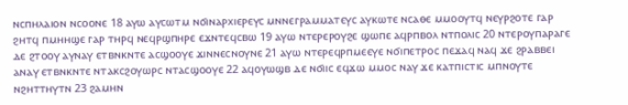ⲛⲥⲡⲏⲗⲁⲓⲟⲛ ⲛⲥⲟⲟⲛⲉ 18 ⲁⲩⲱ ⲁⲩⲥⲱⲧⲙ ⲛϭⲓⲛⲁⲣⲭⲓⲉⲣⲉⲩⲥ ⲙⲛⲛⲉⲅⲣⲁⲙⲙⲁⲧⲉⲩⲥ ⲁⲩⲕⲱⲧⲉ ⲛⲥⲁⲑⲉ ⲙⲙⲟⲟⲩⲧϥ ⲛⲉⲩⲣϩⲟⲧⲉ ⲅⲁⲣ ϩⲏⲧϥ ⲡⲙⲏⲏϣⲉ ⲅⲁⲣ ⲧⲏⲣϥ ⲛⲉϥⲣϣⲡⲏⲣⲉ ⲉϫⲛⲧⲉϥⲥⲃⲱ 19 ⲁⲩⲱ ⲛⲧⲉⲣⲉⲣⲟⲩϩⲉ ϣⲱⲡⲉ ⲁϥⲣⲡⲃⲟⲗ ⲛⲧⲡⲟⲗⲓⲥ 20 ⲛⲧⲉⲣⲟⲩⲡⲁⲣⲁⲅⲉ ⲇⲉ ϩⲧⲟⲟⲩ ⲁⲩⲛⲁⲩ ⲉⲧⲃⲛⲕⲛⲧⲉ ⲁⲥϣⲟⲟⲩⲉ ϫⲓⲛⲛⲉⲥⲛⲟⲩⲛⲉ 21 ⲁⲩⲱ ⲛⲧⲉⲣⲉϥⲣⲡⲙⲉⲉⲩⲉ ⲛϭⲓⲡⲉⲧⲣⲟⲥ ⲡⲉϫⲁϥ ⲛⲁϥ ϫⲉ ϩⲣⲁⲃⲃⲉⲓ ⲁⲛⲁⲩ ⲉⲧⲃⲛⲕⲛⲧⲉ ⲛⲧⲁⲕⲥϩⲟⲩⲱⲣⲥ ⲛⲧⲁⲥϣⲟⲟⲩⲉ 22 ⲁϥⲟⲩⲱϣⲃ ⲇⲉ ⲛϭⲓⲓⲥ ⲉϥϫⲱ ⲙⲙⲟⲥ ⲛⲁⲩ ϫⲉ ⲕⲁⲧⲡⲓⲥⲧⲓⲥ ⲙⲡⲛⲟⲩⲧⲉ ⲛϩⲏⲧⲧⲏⲩⲧⲛ 23 ϩⲁⲙⲏⲛ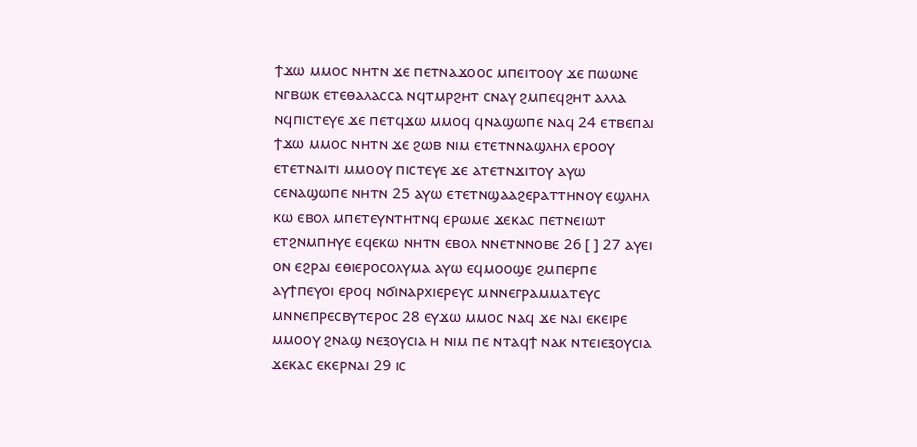ϯϫⲱ ⲙⲙⲟⲥ ⲛⲏⲧⲛ ϫⲉ ⲡⲉⲧⲛⲁϫⲟⲟⲥ ⲙⲡⲉⲓⲧⲟⲟⲩ ϫⲉ ⲡⲱⲱⲛⲉ ⲛⲅⲃⲱⲕ ⲉⲧⲉⲑⲁⲗⲁⲥⲥⲁ ⲛϥⲧⲙⲣϩⲏⲧ ⲥⲛⲁⲩ ϩⲙⲡⲉϥϩⲏⲧ ⲁⲗⲗⲁ ⲛϥⲡⲓⲥⲧⲉⲩⲉ ϫⲉ ⲡⲉⲧϥϫⲱ ⲙⲙⲟϥ ϥⲛⲁϣⲱⲡⲉ ⲛⲁϥ 24 ⲉⲧⲃⲉⲡⲁⲓ ϯϫⲱ ⲙⲙⲟⲥ ⲛⲏⲧⲛ ϫⲉ ϩⲱⲃ ⲛⲓⲙ ⲉⲧⲉⲧⲛⲛⲁϣⲗⲏⲗ ⲉⲣⲟⲟⲩ ⲉⲧⲉⲧⲛⲁⲓⲧⲓ ⲙⲙⲟⲟⲩ ⲡⲓⲥⲧⲉⲩⲉ ϫⲉ ⲁⲧⲉⲧⲛϫⲓⲧⲟⲩ ⲁⲩⲱ ⲥⲉⲛⲁϣⲱⲡⲉ ⲛⲏⲧⲛ 25 ⲁⲩⲱ ⲉⲧⲉⲧⲛϣⲁⲁϩⲉⲣⲁⲧⲧⲏⲛⲟⲩ ⲉϣⲗⲏⲗ ⲕⲱ ⲉⲃⲟⲗ ⲙⲡⲉⲧⲉⲩⲛⲧⲏⲧⲛϥ ⲉⲣⲱⲙⲉ ϫⲉⲕⲁⲥ ⲡⲉⲧⲛⲉⲓⲱⲧ ⲉⲧϩⲛⲙⲡⲏⲩⲉ ⲉϥⲉⲕⲱ ⲛⲏⲧⲛ ⲉⲃⲟⲗ ⲛⲛⲉⲧⲛⲛⲟⲃⲉ 26 [ ] 27 ⲁⲩⲉⲓ ⲟⲛ ⲉϩⲣⲁⲓ ⲉⲑⲓⲉⲣⲟⲥⲟⲗⲩⲙⲁ ⲁⲩⲱ ⲉϥⲙⲟⲟϣⲉ ϩⲙⲡⲉⲣⲡⲉ ⲁⲩϯⲡⲉⲩⲟⲓ ⲉⲣⲟϥ ⲛϭⲓⲛⲁⲣⲭⲓⲉⲣⲉⲩⲥ ⲙⲛⲛⲉⲅⲣⲁⲙⲙⲁⲧⲉⲩⲥ ⲙⲛⲛⲉⲡⲣⲉⲥⲃⲩⲧⲉⲣⲟⲥ 28 ⲉⲩϫⲱ ⲙⲙⲟⲥ ⲛⲁϥ ϫⲉ ⲛⲁⲓ ⲉⲕⲉⲓⲣⲉ ⲙⲙⲟⲟⲩ ϩⲛⲁϣ ⲛⲉⲝⲟⲩⲥⲓⲁ ⲏ ⲛⲓⲙ ⲡⲉ ⲛⲧⲁϥϯ ⲛⲁⲕ ⲛⲧⲉⲓⲉⲝⲟⲩⲥⲓⲁ ϫⲉⲕⲁⲥ ⲉⲕⲉⲣⲛⲁⲓ 29 ⲓⲥ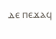ⲇⲉ ⲡⲉϫⲁϥ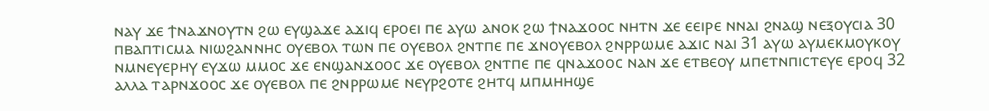ⲛⲁⲩ ϫⲉ ϯⲛⲁϫⲛⲟⲩⲧⲛ ϩⲱ ⲉⲩϣⲁϫⲉ ⲁϫⲓϥ ⲉⲣⲟⲉⲓ ⲡⲉ ⲁⲩⲱ ⲁⲛⲟⲕ ϩⲱ ϯⲛⲁϫⲟⲟⲥ ⲛⲏⲧⲛ ϫⲉ ⲉⲉⲓⲣⲉ ⲛⲛⲁⲓ ϩⲛⲁϣ ⲛⲉⲝⲟⲩⲥⲓⲁ 30 ⲡⲃⲁⲡⲧⲓⲥⲙⲁ ⲛⲓⲱϩⲁⲛⲛⲏⲥ ⲟⲩⲉⲃⲟⲗ ⲧⲱⲛ ⲡⲉ ⲟⲩⲉⲃⲟⲗ ϩⲛⲧⲡⲉ ⲡⲉ ϫⲛⲟⲩⲉⲃⲟⲗ ϩⲛⲣⲣⲱⲙⲉ ⲁϫⲓⲥ ⲛⲁⲓ 31 ⲁⲩⲱ ⲁⲩⲙⲉⲕⲙⲟⲩⲕⲟⲩ ⲛⲙⲛⲉⲩⲉⲣⲏⲩ ⲉⲩϫⲱ ⲙⲙⲟⲥ ϫⲉ ⲉⲛϣⲁⲛϫⲟⲟⲥ ϫⲉ ⲟⲩⲉⲃⲟⲗ ϩⲛⲧⲡⲉ ⲡⲉ ϥⲛⲁϫⲟⲟⲥ ⲛⲁⲛ ϫⲉ ⲉⲧⲃⲉⲟⲩ ⲙⲡⲉⲧⲛⲡⲓⲥⲧⲉⲩⲉ ⲉⲣⲟϥ 32 ⲁⲗⲗⲁ ⲧⲁⲣⲛϫⲟⲟⲥ ϫⲉ ⲟⲩⲉⲃⲟⲗ ⲡⲉ ϩⲛⲣⲣⲱⲙⲉ ⲛⲉⲩⲣϩⲟⲧⲉ ϩⲏⲧϥ ⲙⲡⲙⲏⲏϣⲉ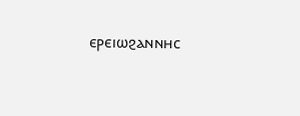ⲉⲣⲉⲓⲱϩⲁⲛⲛⲏⲥ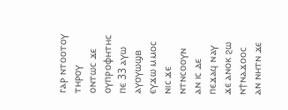ⲅⲁⲣ ⲛⲧⲟⲟⲧⲟⲩ ⲧⲏⲣⲟⲩ ⲟⲛⲧⲱⲥ ϫⲉ ⲟⲩⲡⲣⲟⲫⲏⲧⲏⲥ ⲡⲉ 33 ⲁⲩⲱ ⲁⲩⲟⲩⲱϣⲃ ⲉⲩϫⲱ ⲙⲙⲟⲥ ⲛⲓⲥ ϫⲉ ⲛⲧⲛⲥⲟⲟⲩⲛ ⲁⲛ ⲓⲥ ⲇⲉ ⲡⲉϫⲁϥ ⲛⲁⲩ ϫⲉ ⲁⲛⲟⲕ ϩⲱ ⲛϯⲛⲁϫⲟⲟⲥ ⲁⲛ ⲛⲏⲧⲛ ϫⲉ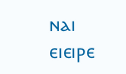ⲛⲁⲓ ⲉⲓⲉⲓⲣⲉ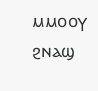ⲙⲙⲟⲟⲩ ϩⲛⲁϣ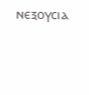ⲛⲉⲝⲟⲩⲥⲓⲁ